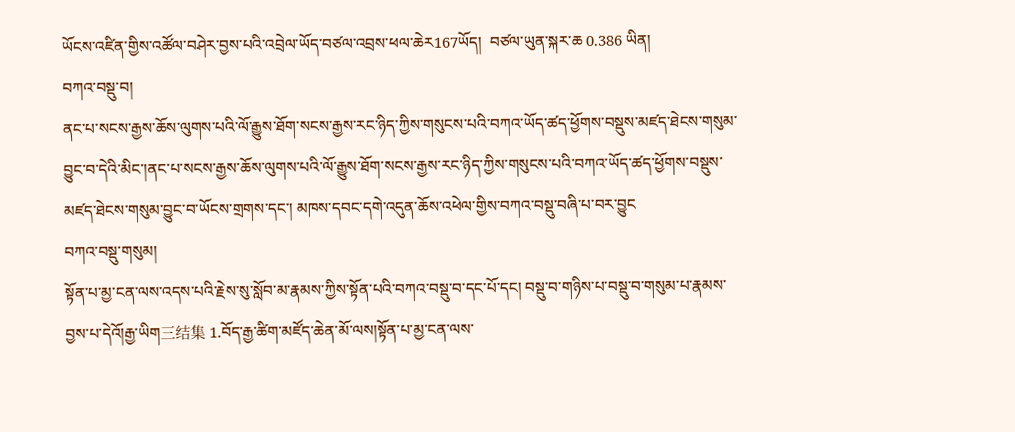ཡོངས་འཛིན་གྱིས་འཚོལ་བཤེར་བྱས་པའི་འབྲེལ་ཡོད་བཙལ་འབྲས་ཕལ་ཆེར167ཡོད།  བཙལ་ཡུན་སྐར་ཆ 0.386 ཡིན།
བཀའ་བསྡུ་བ།
ནང་པ་སངས་རྒྱས་ཆོས་ལུགས་པའི་ལོ་རྒྱུས་ཐོག་སངས་རྒྱས་རང་ཉིད་ཀྱིས་གསུངས་པའི་བཀའ་ཡོད་ཚད་ཕྱོགས་བསྡུས་མཛད་ཐེངས་གསུམ་བྱུང་བ་དེའི་མིང་།ནང་པ་སངས་རྒྱས་ཆོས་ལུགས་པའི་ལོ་རྒྱུས་ཐོག་སངས་རྒྱས་རང་ཉིད་ཀྱིས་གསུངས་པའི་བཀའ་ཡོད་ཚད་ཕྱོགས་བསྡུས་མཛད་ཐེངས་གསུམ་བྱུང་བ་ཡོངས་གྲགས་དང་། མཁས་དབང་དགེ་འདུན་ཆོས་འཕེལ་གྱིས་བཀའ་བསྡུ་བཞི་པ་བར་བྱུང
བཀའ་བསྡུ་གསུམ།
སྟོན་པ་མྱ་ངན་ལས་འདས་པའི་རྗེས་སུ་སློབ་མ་རྣམས་ཀྱིས་སྟོན་པའི་བཀའ་བསྡུ་བ་དང་པོ་དང། བསྡུ་བ་གཉིས་པ་བསྡུ་བ་གསུམ་པ་རྣམས་བྱས་པ་དེའོ།རྒྱ་ཡིག三结集 1.བོད་རྒྱ་ཚིག་མཛོད་ཆེན་མོ་ལས།སྟོན་པ་མྱ་ངན་ལས་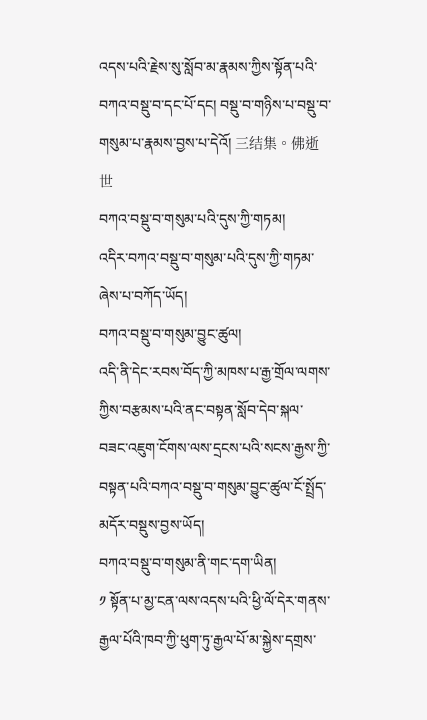འདས་པའི་རྗེས་སུ་སློབ་མ་རྣམས་ཀྱིས་སྟོན་པའི་བཀའ་བསྡུ་བ་དང་པོ་དང། བསྡུ་བ་གཉིས་པ་བསྡུ་བ་གསུམ་པ་རྣམས་བྱས་པ་དེའོ། 三结集。佛逝世
བཀའ་བསྡུ་བ་གསུམ་པའི་དུས་ཀྱི་གཏམ།
འདིར་བཀའ་བསྡུ་བ་གསུམ་པའི་དུས་ཀྱི་གཏམ་ཞེས་པ་བཀོད་ཡོད།
བཀའ་བསྡུ་བ་གསུམ་བྱུང་ཚུལ།
འདི་ནི་དེང་རབས་བོད་ཀྱི་མཁས་པ་རྒྱ་གྲོལ་ལགས་ཀྱིས་བརྩམས་པའི་ནང་བསྟན་སློབ་དེབ་སྐལ་བཟང་འཇུག་ངོགས་ལས་དྲངས་པའི་སངས་རྒྱས་ཀྱི་བསྟན་པའི་བཀའ་བསྡུ་བ་གསུམ་བྱུང་ཚུལ་ངོ་སྤྲོད་མདོར་བསྡུས་བྱས་ཡོད།
བཀའ་བསྡུ་བ་གསུམ་ནི་གང་དག་ཡིན།
༡ སྟོན་པ་མྱ་ངན་ལས་འདས་པའི་ཕྱི་ལོ་དེར་གནས་རྒྱལ་པོའི་ཁབ་ཀྱི་ཕུག་ཏུ་རྒྱལ་པོ་མ་སྐྱེས་དགྲས་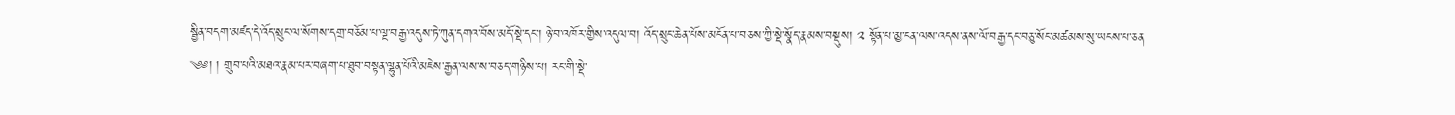སྦྱིན་བདག་མཛད་དེ་འོད་སྲུང་ལ་སོགས་དགྲ་བཅོམ་པ་ལྔ་བརྒྱ་འདུས་ཏེ་ཀུན་དགའ་བོས་མདོ་སྡེ་དང་། ཉེ་བ་འཁོར་གྱིས་འདུལ་བ། འོད་སྲུང་ཆེན་པོས་མངོན་པ་བཅས་ཀྱི་སྡེ་སྣོད་རྣམས་བསྡུས། ༢ སྟོན་པ་མྱ་ངན་ལས་འདས་ནས་ལོ་བརྒྱ་དང་བཅུ་སོང་མཚམས་སུ་ཡངས་པ་ཅན
༄༅། ། གྲུབ་པའི་མཐའ་རྣམ་པར་བཞག་པ་ཐུབ་བསྟན་ལྷུན་པོའི་མཇེས་རྒྱན་ལས་ས་བཅད་གཉིས་པ། རང་གི་སྡེ་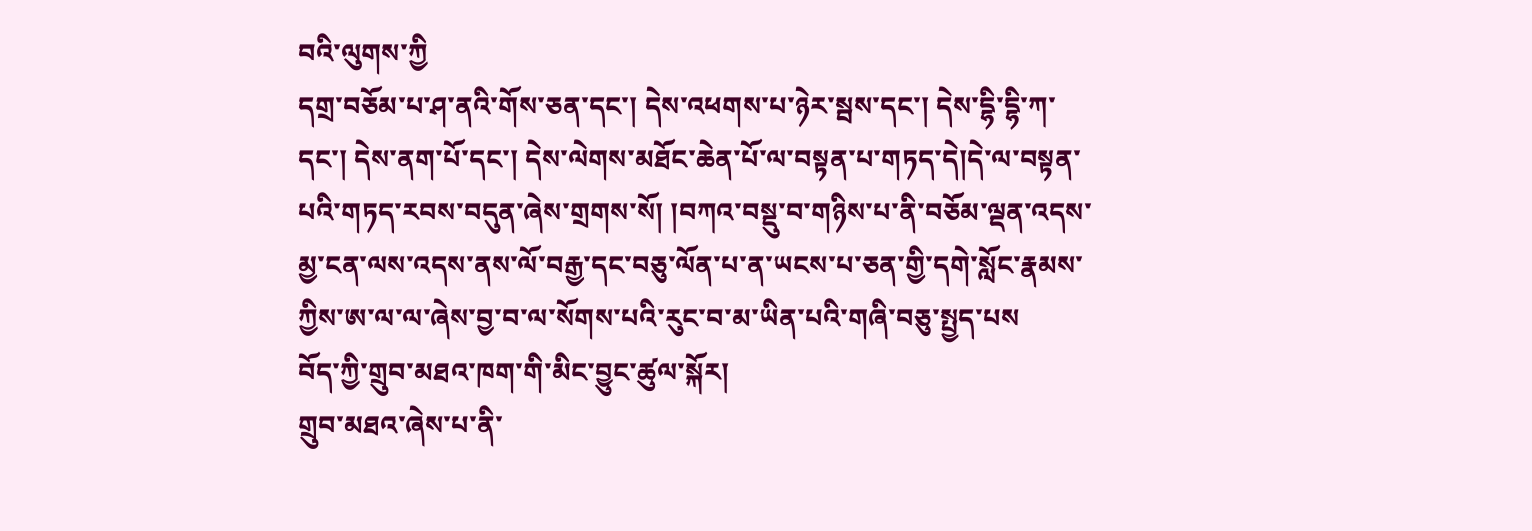བའི་ལུགས་ཀྱི
དགྲ་བཅོམ་པ་ཤ་ནའི་གོས་ཅན་དང་། དེས་འཕགས་པ་ཉེར་སྦས་དང་། དེས་དྷི་དྷི་ཀ་དང་། དེས་ནག་པོ་དང་། དེས་ལེགས་མཐོང་ཆེན་པོ་ལ་བསྟན་པ་གཏད་དེ།དེ་ལ་བསྟན་པའི་གཏད་རབས་བདུན་ཞེས་གྲགས་སོ། །བཀའ་བསྡུ་བ་གཉིས་པ་ནི་བཅོམ་ལྡན་འདས་མྱ་ངན་ལས་འདས་ནས་ལོ་བརྒྱ་དང་བཅུ་ལོན་པ་ན་ཡངས་པ་ཅན་གྱི་དགེ་སློང་རྣམས་ཀྱིས་ཨ་ལ་ལ་ཞེས་བྱ་བ་ལ་སོགས་པའི་རུང་བ་མ་ཡིན་པའི་གཞི་བཅུ་སྤྱད་པས
བོད་ཀྱི་གྲུབ་མཐའ་ཁག་གི་མིང་བྱུང་ཚུལ་སྐོར།
གྲུབ་མཐའ་ཞེས་པ་ནི་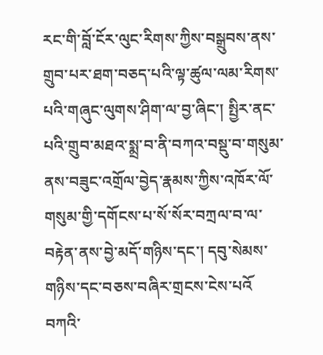རང་གི་བློ་ངོར་ལུང་རིགས་ཀྱིས་བསྒྲུབས་ནས་གྲུབ་པར་ཐག་བཅད་པའི་ལྟ་ཚུལ་ལམ་རིགས་པའི་གཞུང་ལུགས་ཤིག་ལ་བྱ་ཞིང་། སྤྱིར་ནང་པའི་གྲུབ་མཐའ་སྨྲ་བ་ནི་བཀའ་བསྡུ་བ་གསུམ་ནས་བཟུང་འགྲོལ་བྱེད་རྣམས་ཀྱིས་འཁོར་ལོ་གསུམ་གྱི་དགོངས་པ་སོ་སོར་བཀྲལ་བ་ལ་བརྟེན་ནས་བྱེ་མདོ་གཉིས་དང་། དབུ་སེམས་གཉིས་དང་བཅས་བཞིར་གྲངས་ངེས་པའོ
བཀའི་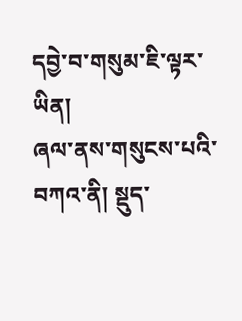དབྱེ་བ་གསུམ་ཇི་ལྟར་ཡིན།
ཞལ་ནས་གསུངས་པའི་བཀའ་ནི། སྡུད་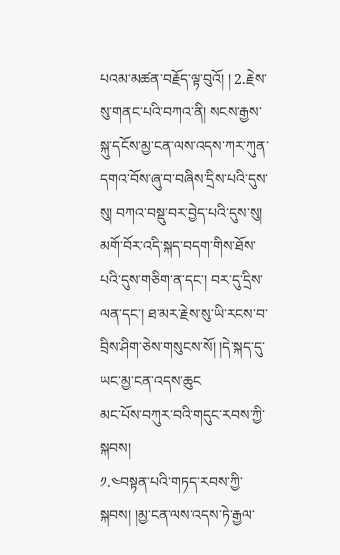པའམ་མཚན་བརྗོད་ལྟ་བུའོ། ། 2.རྗེས་སུ་གནང་པའི་བཀའ་ནི། སངས་རྒྱས་སྐུ་དངོས་མྱ་ངན་ལས་འདས་ཀར་ཀུན་དགའ་བོས་ཞུ་བ་བཞིས་དྲིས་པའི་དུས་སུ། བཀའ་བསྡུ་བར་བྱེད་པའི་དུས་སུ། མགོ་བོར་འདི་སྐད་བདག་གིས་ཐོས་པའི་དུས་གཅིག་ན་དང་། བར་དུ་དྲིས་ལན་དང་། ཐ་མར་རྗེས་སུ་ཡི་རངས་བ་བྲིས་ཤིག་ཅེས་གསུངས་སོ། །དེ་སྐད་དུ་ཡང་མྱ་ངན་འདས་ཆུང
མང་པོས་བཀུར་བའི་གདུང་རབས་ཀྱི་སྐབས།
༡.༤བསྟན་པའི་གཏད་རབས་ཀྱི་སྐབས། །མྱ་ངན་ལས་འདས་ཏེ་རྒྱལ་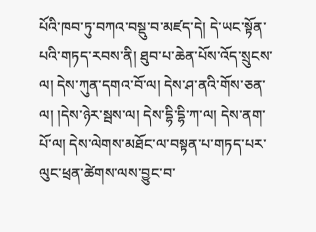པོའི་ཁབ་ཏུ་བཀའ་བསྡུ་བ་མཛད་དེ། དེ་ཡང་སྟོན་པའི་གཏད་རབས་ནི། ཐུབ་པ་ཆེན་པོས་འོད་སྲུངས་ལ། དེས་ཀུན་དགའ་བོ་ལ། དེས་ཤ་ནའི་གོས་ཅན་ལ། །དེས་ཉེར་སྦས་ལ། དེས་དྷི་དྷི་ཀ་ལ། དེས་ནག་པོ་ལ། དེས་ལེགས་མཐོང་ལ་བསྟན་པ་གཏད་པར་ལུང་ཕྲན་ཚེགས་ལས་བྱུང་བ་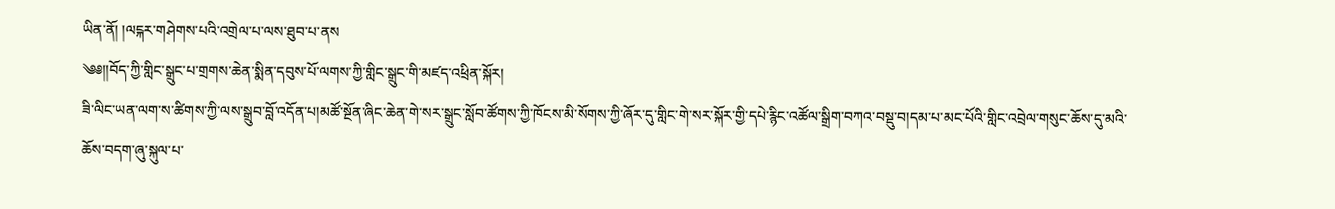ཡིན་ནོ། །ལངྐར་གཤེགས་པའི་འགྲེལ་པ་ལས་ཐུབ་པ་ནས
༄༅།།བོད་ཀྱི་གླིང་སྒྲུང་པ་གྲགས་ཆེན་སྨིན་དབུས་པོ་ལགས་ཀྱི་གླིང་སྒྲུང་གི་མཛད་འཕྲིན་སྐོར།
ཟི་ལིང་ཡན་ལག་ས་ཚིགས་ཀྱི་ལས་སྒྲུབ་བློ་འདོན་པ།མཚོ་སྔོན་ཞིང་ཆེན་གེ་སར་སྒྲུང་སློབ་ཚོགས་ཀྱི་ཁོངས་མི་སོགས་ཀྱི་ཞོར་དུ་གླིང་གེ་སར་སྐོར་གྱི་དཔེ་རྙིང་འཚོལ་སྒྲིག་བཀའ་བསྡུ་བ།དམ་པ་མང་པོའི་གླིང་འབྲེལ་གསུང་ཆོས་དུ་མའི་ཆོས་བདག་ཞུ་སྐུལ་པ་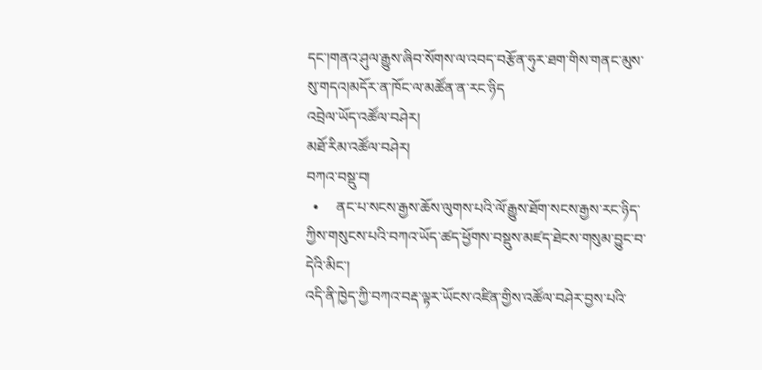དང་།གནའ་ཤུལ་རྒྱུས་ཞིབ་སོགས་ལ་འབད་བརྩོན་ཧུར་ཐག་གིས་གནང་མུས་སུ་གདའ།མདོར་ན་ཁོང་ལ་མཚོན་ན་རང་ཉིད
འབྲེལ་ཡོད་འཚོལ་བཤེར།
མཐོ་རིམ་འཚོལ་བཤེར།
བཀའ་བསྡུ་བ།
  •     ནང་པ་སངས་རྒྱས་ཆོས་ལུགས་པའི་ལོ་རྒྱུས་ཐོག་སངས་རྒྱས་རང་ཉིད་ཀྱིས་གསུངས་པའི་བཀའ་ཡོད་ཚད་ཕྱོགས་བསྡུས་མཛད་ཐེངས་གསུམ་བྱུང་བ་དེའི་མིང་།
འདི་ནི་ཁྱེད་ཀྱི་བཀའ་བརྡ་ལྟར་ཡོངས་འཛིན་གྱིས་འཚོལ་བཤེར་བྱས་པའི་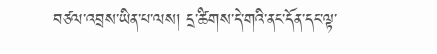བཙལ་འབྲས་ཡིན་པ་ལས། དྲ་ཚིགས་དེ་གའི་ནང་དོན་དང་ལྟ་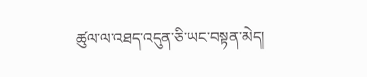ཚུལ་ལ་འཐད་འདུན་ཅི་ཡང་བསྟན་མེད།